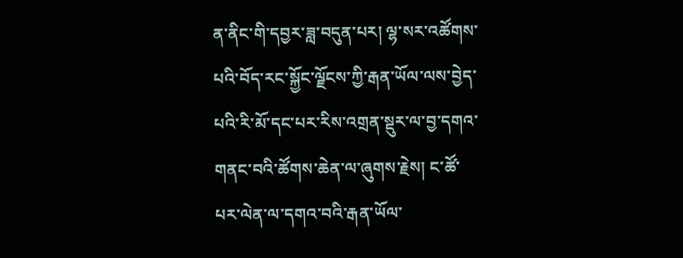ན་ནིང་གི་དབྱར་ཟླ་བདུན་པར། ལྷ་སར་འཚོགས་པའི་བོད་རང་སྐྱོང་ལྗོངས་ཀྱི་རྒན་ཡོལ་ལས་བྱེད་པའི་རི་མོ་དང་པར་རིས་འགྲན་སྡུར་ལ་བྱ་དགའ་གནང་བའི་ཚོགས་ཆེན་ལ་ཞུགས་རྗེས། ང་ཚོ་པར་ལེན་ལ་དགའ་བའི་རྒན་ཡོལ་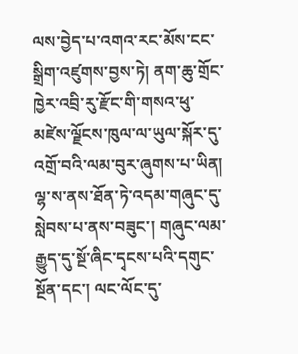ལས་བྱེད་པ་འགའ་རང་མོས་ངང་སྒྲིག་འཛུགས་བྱས་ཏེ། ནག་ཆུ་གྲོང་ཁྱེར་འབྲི་རུ་རྫོང་གི་གསའ་ཕུ་མཛེས་ལྗོངས་ཁུལ་ལ་ཡུལ་སྐོར་དུ་འགྲོ་བའི་ལམ་བུར་ཞུགས་པ་ཡིན།
ལྷ་ས་ནས་ཐོན་ཏེ་འདམ་གཞུང་དུ་སླེབས་པ་ནས་བཟུང་། གཞུང་ལམ་རྒྱུད་དུ་སྔོ་ཞིང་དྭངས་པའི་དགུང་སྔོན་དང་། ལང་ལོང་དུ་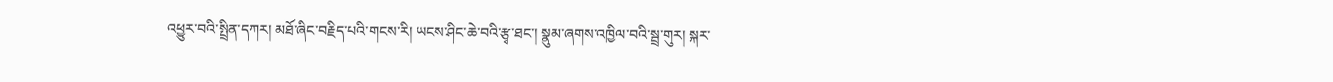འཕྱུར་བའི་སྤྲིན་དཀར། མཐོ་ཞིང་བརྗིད་པའི་གངས་རི། ཡངས་ཤིང་ཆེ་བའི་རྩྭ་ཐང་། སྣུམ་ཞགས་འཁྱིལ་བའི་སྦྲ་གུར། སྐར་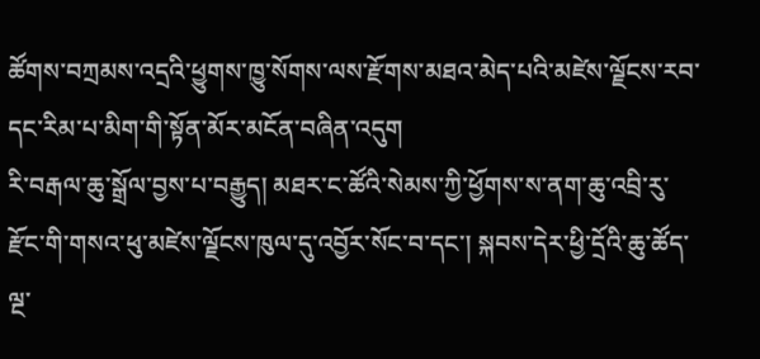ཚོགས་བཀྲམས་འདྲའི་ཕྱུགས་ཁྱུ་སོགས་ལས་རྫོགས་མཐའ་མེད་པའི་མཛེས་ལྗོངས་རབ་དང་རིམ་པ་མིག་གི་སྟོན་མོར་མངོན་བཞིན་འདུག
རི་བརྒལ་ཆུ་སྒྲོལ་བྱས་པ་བརྒྱུད། མཐར་ང་ཚོའི་སེམས་ཀྱི་ཕྱོགས་ས་ནག་ཆུ་འབྲི་རུ་རྫོང་གི་གསའ་ཕུ་མཛེས་ལྗོངས་ཁུལ་དུ་འབྱོར་སོང་བ་དང་། སྐབས་དེར་ཕྱི་དྲོའི་ཆུ་ཚོད་ལྔ་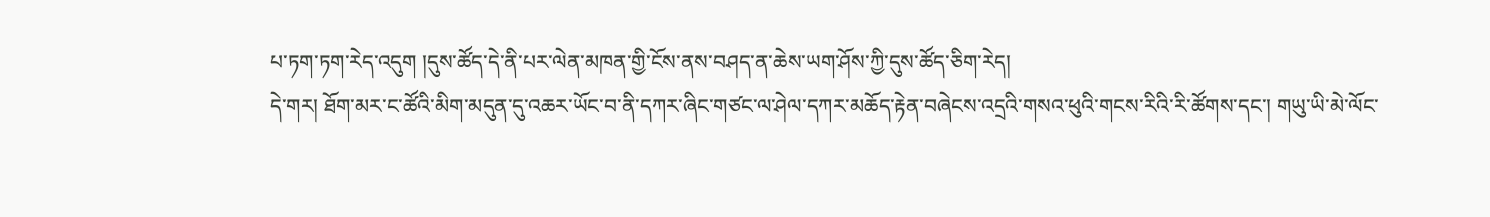པ་ཏག་ཏག་རེད་འདུག །དུས་ཚོད་དེ་ནི་པར་ལེན་མཁན་གྱི་ངོས་ནས་བཤད་ན་ཆེས་ཡག་ཤོས་ཀྱི་དུས་ཚོད་ཅིག་རེད།
དེ་གར། ཐོག་མར་ང་ཚོའི་མིག་མདུན་དུ་འཆར་ཡོང་བ་ནི་དཀར་ཞིང་གཙང་ལ་ཤེལ་དཀར་མཆོད་རྟེན་བཞེངས་འདྲའི་གསའ་ཕུའི་གངས་རིའི་རི་ཚོགས་དང་། གཡུ་ཡི་མེ་ལོང་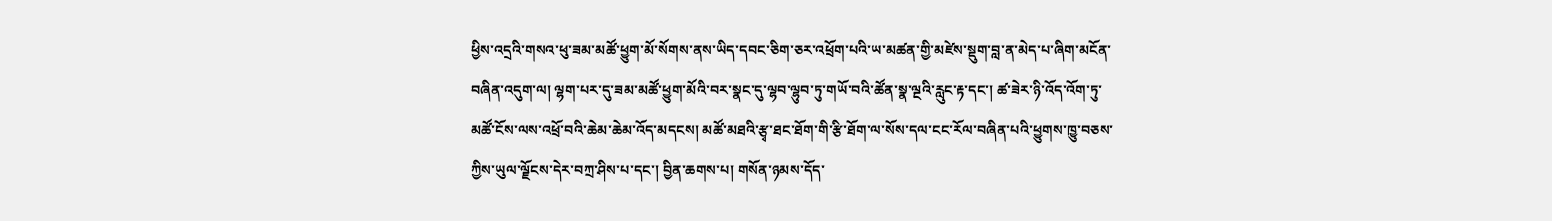ཕྱིས་འདྲའི་གསའ་ཕུ་ཟམ་མཚོ་ཕྱུག་མོ་སོགས་ནས་ཡིད་དབང་ཅིག་ཅར་འཕྲོག་པའི་ཡ་མཚན་གྱི་མཛེས་སྡུག་བླ་ན་མེད་པ་ཞིག་མངོན་བཞིན་འདུག་ལ། ལྷག་པར་དུ་ཟམ་མཚོ་ཕྱུག་མོའི་བར་སྣང་དུ་ལྷབ་ལྷུབ་ཏུ་གཡོ་བའི་ཚོན་སྣ་ལྔའི་རླུང་རྟ་དང་། ཚ་ཟེར་ཉི་འོད་འོག་ཏུ་མཚོ་ངོས་ལས་འཕྲོ་བའི་ཆེམ་ཆེམ་འོད་མདངས། མཚོ་མཐའི་རྩྭ་ཐང་ཐོག་གི་རྩི་ཐོག་ལ་སོས་དལ་ངང་རོལ་བཞིན་པའི་ཕྱུགས་ཁྱུ་བཅས་ཀྱིས་ཡུལ་ལྗོངས་དེར་བཀྲ་ཤིས་པ་དང་། བྱིན་ཆགས་པ། གསོན་ཉམས་དོད་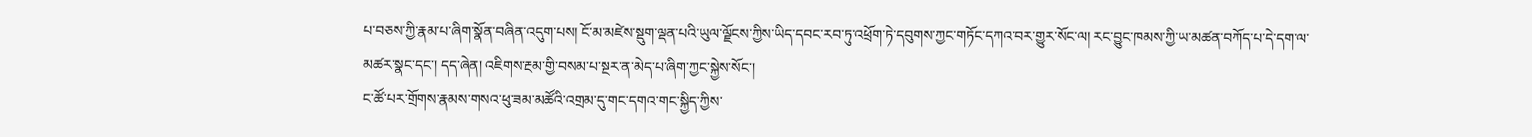པ་བཅས་ཀྱི་རྣམ་པ་ཞིག་སྣོན་བཞིན་འདུག་པས། ངོ་མ་མཛེས་སྡུག་ལྡན་པའི་ཡུལ་ལྗོངས་ཀྱིས་ཡིད་དབང་རབ་ཏུ་འཕྲོག་ཏེ་དབུགས་ཀྱང་གཏོང་དཀའ་བར་གྱུར་སོང་ལ། རང་བྱུང་ཁམས་ཀྱི་ཡ་མཚན་བཀོད་པ་དེ་དག་ལ་མཚར་སྣང་དང་། དད་ཞེན། འཇིགས་རྔམ་གྱི་བསམ་པ་སྔར་ན་མེད་པ་ཞིག་ཀྱང་སྐྱེས་སོང་།
ང་ཚོ་པར་གྲོགས་རྣམས་གསའ་ཕུ་ཟམ་མཚོའི་འགྲམ་དུ་གང་དགའ་གང་སྐྱིད་ཀྱིས་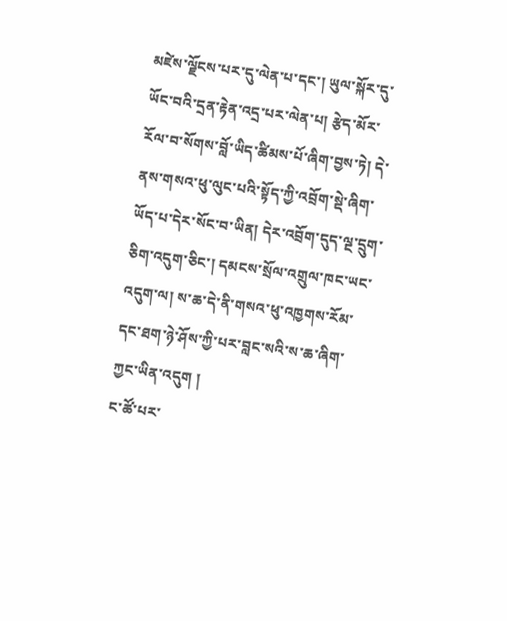མཛེས་ལྗོངས་པར་དུ་ལེན་པ་དང་། ཡུལ་སྐོར་དུ་ཡོང་བའི་དྲན་རྟེན་འདྲ་པར་ལེན་པ། རྩེད་མོར་རོལ་བ་སོགས་བློ་ཡིད་ཚིམས་པོ་ཞིག་བྱས་ཏེ། དེ་ནས་གསའ་ཕུ་ལུང་པའི་སྟོད་ཀྱི་འབྲོག་སྡེ་ཞིག་ཡོད་པ་དེར་སོང་བ་ཡིན། དེར་འབྲོག་དུད་ལྔ་དྲུག་ཅིག་འདུག་ཅིང་། དམངས་སྲོལ་འགྲུལ་ཁང་ཡང་འདུག་ལ། ས་ཆ་དེ་ནི་གསའ་ཕུ་འཁྱགས་རོམ་དང་ཐག་ཉེ་ཤོས་ཀྱི་པར་བླང་སའི་ས་ཆ་ཞིག་ཀྱང་ཡིན་འདུག །
ང་ཚོ་པར་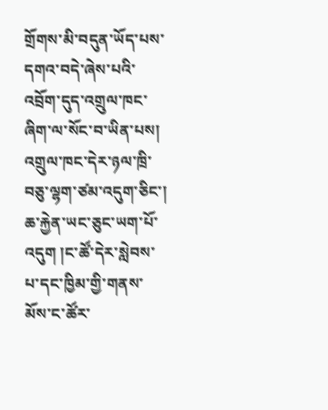གྲོགས་མི་བདུན་ཡོད་པས་དགའ་བདེ་ཞེས་པའི་འབྲོག་དུད་འགྲུལ་ཁང་ཞིག་ལ་སོང་བ་ཡིན་པས། འགྲུལ་ཁང་དེར་ཉལ་ཁྲི་བཅུ་ལྷག་ཙམ་འདུག་ཅིང་། ཆ་རྐྱེན་ཡང་ཅུང་ཡག་པོ་འདུག །ང་ཚོ་དེར་སླེབས་པ་དང་ཁྱིམ་གྱི་གནས་མོས་ང་ཚོར་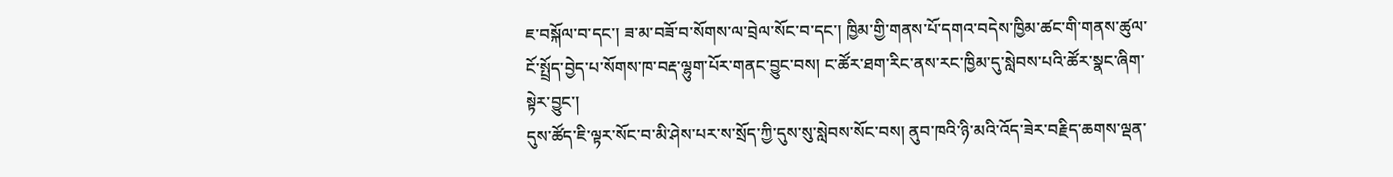ཇ་བསྐོལ་བ་དང་། ཟ་མ་བཟོ་བ་སོགས་ལ་བྲེལ་སོང་བ་དང་། ཁྱིམ་གྱི་གནས་པོ་དགའ་བདེས་ཁྱིམ་ཚང་གི་གནས་ཚུལ་ངོ་སྤྲོད་བྱེད་པ་སོགས་ཁ་བརྡ་ལྷུག་པོར་གནང་བྱུང་བས། ང་ཚོར་ཐག་རིང་ནས་རང་ཁྱིམ་དུ་སླེབས་པའི་ཚོར་སྣང་ཞིག་སྟེར་བྱུང་།
དུས་ཚོད་ཇི་ལྟར་སོང་བ་མི་ཤེས་པར་ས་སྲོད་ཀྱི་དུས་སུ་སླེབས་སོང་བས། ནུབ་ཁའི་ཉི་མའི་འོད་ཟེར་བརྗིད་ཆགས་ལྡན་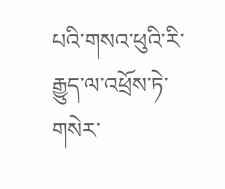པའི་གསའ་ཕུའི་རི་རྒྱུད་ལ་འཕྲོས་ཏེ་གསེར་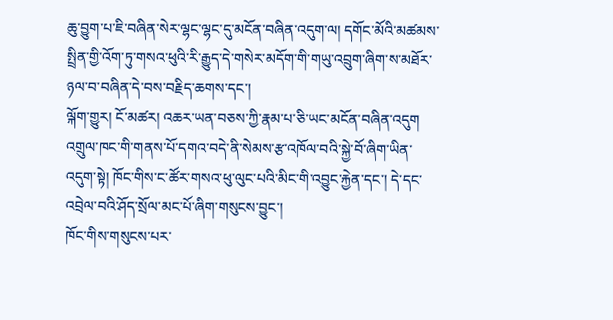ཆུ་བྱུག་པ་ཇི་བཞིན་སེར་ལྷང་ལྷང་དུ་མངོན་བཞིན་འདུག་ལ། དགོང་མོའི་མཚམས་སྤྲིན་གྱི་འོག་ཏུ་གསའ་ཕུའི་རི་རྒྱུད་དེ་གསེར་མདོག་གི་གཡུ་འབྲུག་ཞིག་ས་མཐོར་ཉལ་བ་བཞིན་དེ་བས་བརྗིད་ཆགས་དང་།
ལྐོག་གྱུར། ངོ་མཚར། འཆར་ཡན་བཅས་ཀྱི་རྣམ་པ་ཅི་ཡང་མངོན་བཞིན་འདུག
འགྲུལ་ཁང་གི་གནས་པོ་དགའ་བདེ་ནི་སེམས་རྩ་འཁོལ་བའི་སྐྱེ་བོ་ཞིག་ཡིན་འདུག་སྟེ། ཁོང་གིས་ང་ཚོར་གསའ་ཕུ་ལུང་པའི་མིང་གི་འབྱུང་རྐྱེན་དང་། དེ་དང་འབྲེལ་བའི་ཤོད་སྲོལ་མང་པོ་ཞིག་གསུངས་བྱུང་།
ཁོང་གིས་གསུངས་པར་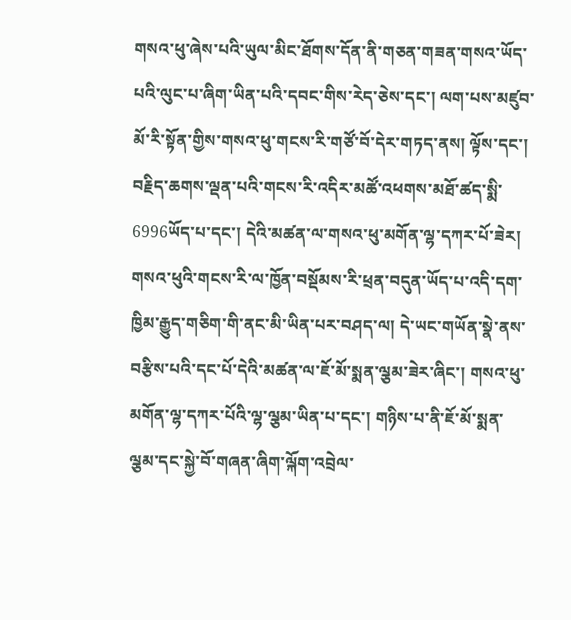གསའ་ཕུ་ཞེས་པའི་ཡུལ་མིང་ཐོགས་དོན་ནི་གཅན་གཟན་གསའ་ཡོད་པའི་ལུང་པ་ཞིག་ཡིན་པའི་དབང་གིས་རེད་ཅེས་དང་། ལག་པས་མཛུབ་མོ་རི་སྟོན་གྱིས་གསའ་ཕུ་གངས་རི་གཙོ་བོ་དེར་གཏད་ནས། ལྟོས་དང་། བརྗིད་ཆགས་ལྡན་པའི་གངས་རི་འདིར་མཚོ་འཕགས་མཐོ་ཚད་སྨི་6996ཡོད་པ་དང་། དེའི་མཚན་ལ་གསའ་ཕུ་མགོན་ལྷ་དཀར་པོ་ཟེར། གསའ་ཕུའི་གངས་རི་ལ་ཁྱོན་བསྡོམས་རི་ཕྲན་བདུན་ཡོད་པ་འདི་དག་ཁྱིམ་རྒྱུད་གཅིག་གི་ནང་མི་ཡིན་པར་བཤད་ལ། དེ་ཡང་གཡོན་སྣེ་ནས་བརྩིས་པའི་དང་པོ་དེའི་མཚན་ལ་ཇོ་མོ་སྨན་ལྕམ་ཟེར་ཞིང་། གསའ་ཕུ་མགོན་ལྷ་དཀར་པོའི་ལྷ་ལྕམ་ཡིན་པ་དང་། གཉིས་པ་ནི་ཇོ་མོ་སྨན་ལྕམ་དང་སྐྱེ་བོ་གཞན་ཞིག་ལྐོག་འབྲེལ་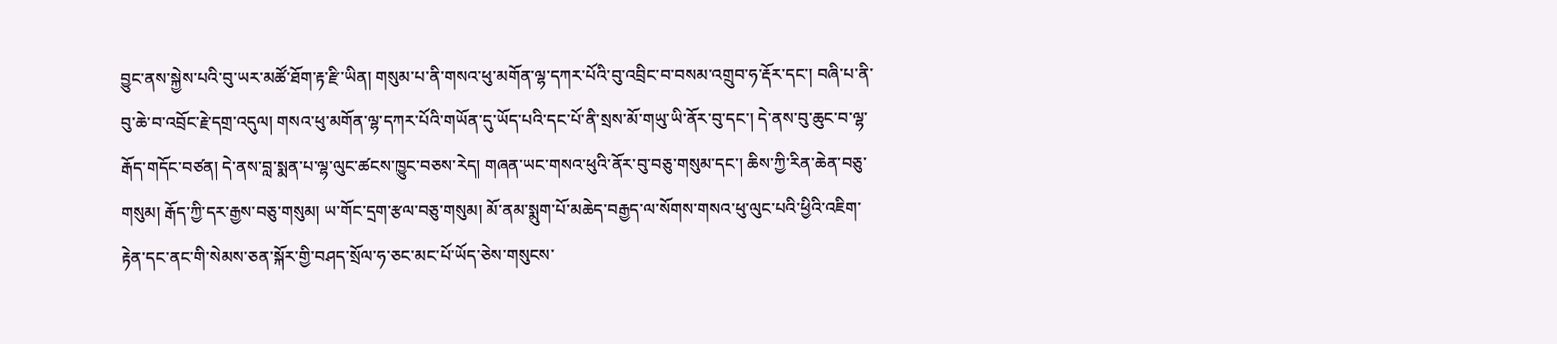བྱུང་ནས་སྐྱེས་པའི་བུ་ཡར་མཚོ་ཐོག་རྟ་རྫི་ཡིན། གསུམ་པ་ནི་གསའ་ཕུ་མགོན་ལྷ་དཀར་པོའི་བུ་འབྲིང་བ་བསམ་འགྲུབ་ཧ་རྡོར་དང་། བཞི་པ་ནི་བུ་ཆེ་བ་འབྲོང་རྗེ་དགྲ་འདུལ། གསའ་ཕུ་མགོན་ལྷ་དཀར་པོའི་གཡོན་དུ་ཡོད་པའི་དང་པོ་ནི་སྲས་མོ་གཡུ་ཡི་ནོར་བུ་དང་། དེ་ནས་བུ་ཆུང་བ་ལྷ་རྒོད་གདོང་བཙན། དེ་ནས་བླ་སྨན་པ་ལྷ་ལུང་ཚངས་ཁྱུང་བཅས་རེད། གཞན་ཡང་གསའ་ཕུའི་ནོར་བུ་བཅུ་གསུམ་དང་། ཆིས་ཀྱི་རིན་ཆེན་བཅུ་གསུམ། རྒོད་ཀྱི་དར་རྒྱས་བཅུ་གསུམ། ཡ་གོང་དྲག་རྩལ་བཅུ་གསུམ། མོ་ནམ་སྨུག་པོ་མཆེད་བརྒྱད་ལ་སོགས་གསའ་ཕུ་ལུང་པའི་ཕྱིའི་འཇིག་རྟེན་དང་ནང་གི་སེམས་ཅན་སྐོར་གྱི་བཤད་སྲོལ་ཧ་ཅང་མང་པོ་ཡོད་ཅེས་གསུངས་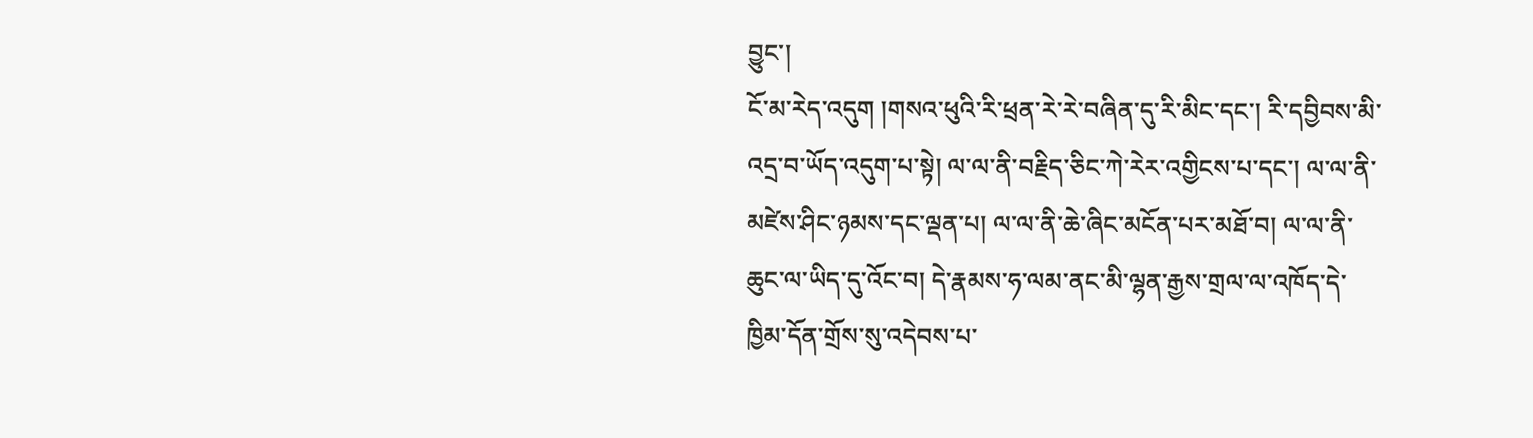བྱུང་།
ངོ་མ་རེད་འདུག །གསའ་ཕུའི་རི་ཕྲན་རེ་རེ་བཞིན་དུ་རི་མིང་དང་། རི་དབྱིབས་མི་འདྲ་བ་ཡོད་འདུག་པ་སྟེ། ལ་ལ་ནི་བརྗིད་ཅིང་ཀེ་རེར་འགྱིངས་པ་དང་། ལ་ལ་ནི་མཛེས་ཤིང་ཉམས་དང་ལྡན་པ། ལ་ལ་ནི་ཆེ་ཞིང་མངོན་པར་མཐོ་བ། ལ་ལ་ནི་ཆུང་ལ་ཡིད་དུ་འོང་བ། དེ་རྣམས་ཧ་ལམ་ནང་མི་ལྷན་རྒྱས་གྲལ་ལ་འཁོད་དེ་ཁྱིམ་དོན་གྲོས་སུ་འདེབས་པ་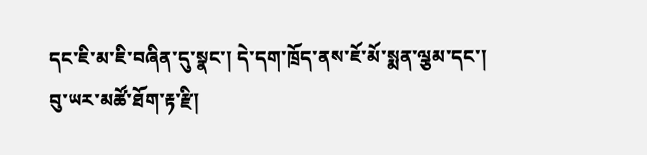དང་ཇི་མ་ཇི་བཞིན་དུ་སྣང་། དེ་དག་ཁྲོད་ནས་ཇོ་མོ་སྨན་ལྕམ་དང་།
བུ་ཡར་མཚོ་ཐོག་རྟ་རྫི།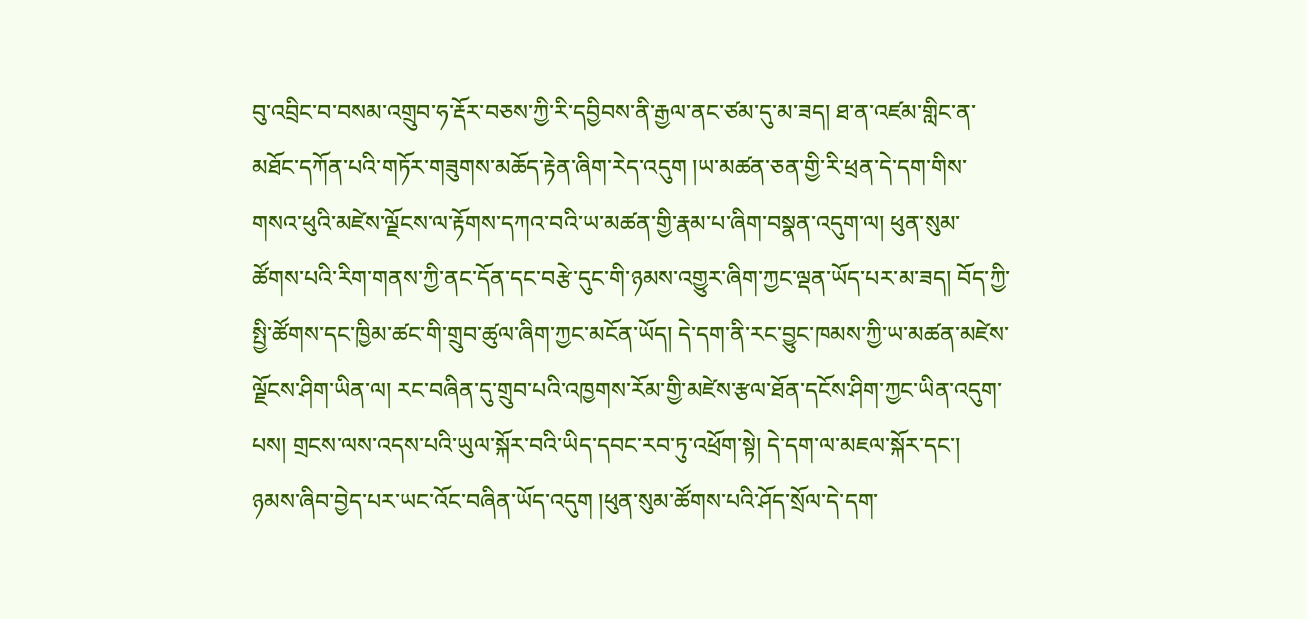བུ་འབྲིང་བ་བསམ་འགྲུབ་ཧ་རྡོར་བཅས་ཀྱི་རི་དབྱིབས་ནི་རྒྱལ་ནང་ཙམ་དུ་མ་ཟད། ཐ་ན་འཛམ་གླིང་ན་མཐོང་དཀོན་པའི་གཏོར་གཟུགས་མཆོད་རྟེན་ཞིག་རེད་འདུག །ཡ་མཚན་ཅན་གྱི་རི་ཕྲན་དེ་དག་གིས་གསའ་ཕུའི་མཛེས་ལྗོངས་ལ་རྟོགས་དཀའ་བའི་ཡ་མཚན་གྱི་རྣམ་པ་ཞིག་བསྣན་འདུག་ལ། ཕུན་སུམ་ཚོགས་པའི་རིག་གནས་ཀྱི་ནང་དོན་དང་བརྩེ་དུང་གི་ཉམས་འགྱུར་ཞིག་ཀྱང་ལྡན་ཡོད་པར་མ་ཟད། བོད་ཀྱི་སྤྱི་ཚོགས་དང་ཁྱིམ་ཚང་གི་གྲུབ་ཚུལ་ཞིག་ཀྱང་མངོན་ཡོད། དེ་དག་ནི་རང་བྱུང་ཁམས་ཀྱི་ཡ་མཚན་མཛེས་ལྗོངས་ཤིག་ཡིན་ལ། རང་བཞིན་དུ་གྲུབ་པའི་འཁྱགས་རོམ་གྱི་མཛེས་རྩལ་ཐོན་དངོས་ཤིག་ཀྱང་ཡིན་འདུག་པས། གྲངས་ལས་འདས་པའི་ཡུལ་སྐོར་བའི་ཡིད་དབང་རབ་ཏུ་འཕྲོག་སྟེ། དེ་དག་ལ་མཇལ་སྐོར་དང་། ཉམས་ཞིབ་བྱེད་པར་ཡང་འོང་བཞིན་ཡོད་འདུག །ཕུན་སུམ་ཚོགས་པའི་ཤོད་སྲོལ་དེ་དག་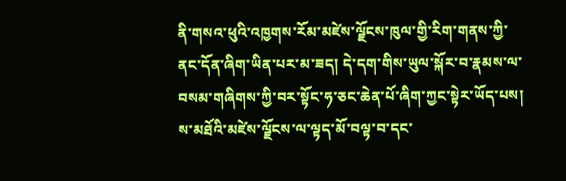ནི་གསའ་ཕུའི་འཁྱགས་རོམ་མཛེས་ལྗོངས་ཁུལ་གྱི་རིག་གནས་ཀྱི་ནང་དོན་ཞིག་ཡིན་པར་མ་ཟད། དེ་དག་གིས་ཡུལ་སྐོར་བ་རྣམས་ལ་བསམ་གཞིགས་ཀྱི་བར་སྟོང་ཧ་ཅང་ཆེན་པོ་ཞིག་ཀྱང་སྟེར་ཡོད་པས། ས་མཐོའི་མཛེས་ལྗོངས་ལ་ལྟད་མོ་བལྟ་བ་དང་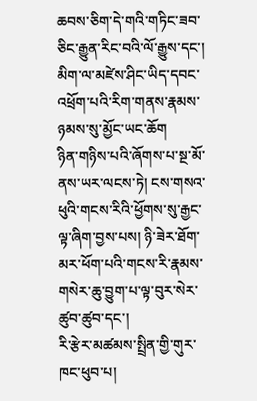ཆབས་ཅིག་དེ་གའི་གཏིང་ཟབ་ཅིང་རྒྱུན་རིང་བའི་ལོ་རྒྱུས་དང་། མིག་ལ་མཛེས་ཤིང་ཡིད་དབང་འཕྲོག་པའི་རིག་གནས་རྣམས་ཉམས་སུ་མྱོང་ཡང་ཆོག
ཉིན་གཉིས་པའི་ཞོགས་པ་སྔ་མོ་ནས་ཡར་ལངས་ཏེ། ངས་གསའ་ཕུའི་གངས་རིའི་ཕྱོགས་སུ་རྒྱང་ལྟ་ཞིག་བྱས་པས། ཉི་ཟེར་ཐོག་མར་ཕོག་པའི་གངས་རི་རྣམས་གསེར་ཆུ་བྱུག་པ་ལྟ་བུར་སེར་ཚུབ་ཚུབ་དང་།
རི་རྩེར་མཚམས་སྤྲིན་གྱི་གུར་ཁང་ཕུབ་པ།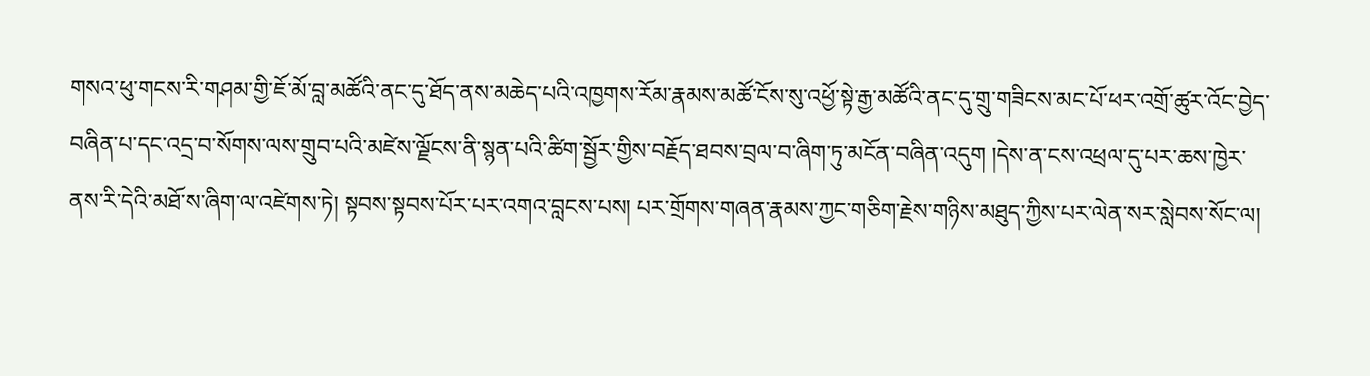གསའ་ཕུ་གངས་རི་གཤམ་གྱི་ཇོ་མོ་བླ་མཚོའི་ནང་དུ་ཐོད་ནས་མཆེད་པའི་འཁྱགས་རོམ་རྣམས་མཚོ་ངོས་སུ་འཕྱོ་སྟེ་རྒྱ་མཚོའི་ནང་དུ་གྲུ་གཟིངས་མང་པོ་ཕར་འགྲོ་ཚུར་འོང་བྱེད་བཞིན་པ་དང་འདྲ་བ་སོགས་ལས་གྲུབ་པའི་མཛེས་ལྗོངས་ནི་སྙན་པའི་ཚིག་སྦྱོར་གྱིས་བརྗོད་ཐབས་བྲལ་བ་ཞིག་ཏུ་མངོན་བཞིན་འདུག །དེས་ན་ངས་འཕྲལ་དུ་པར་ཆས་ཁྱེར་ནས་རི་དེའི་མཐོ་ས་ཞིག་ལ་འཛེགས་ཏེ། སྟབས་སྟབས་པོར་པར་འགའ་བླངས་པས། པར་གྲོགས་གཞན་རྣམས་ཀྱང་གཅིག་རྗེས་གཉིས་མཐུད་ཀྱིས་པར་ལེན་སར་སླེབས་སོང་ལ།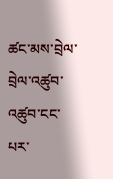ཚང་མས་བྲེལ་བྲེལ་འཚུབ་འཚུབ་ངང་པར་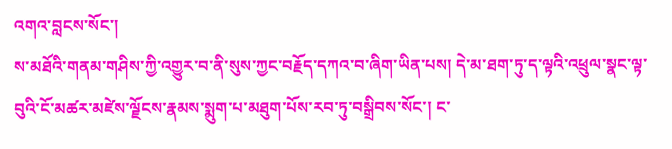འགའ་བླངས་སོང་།
ས་མཐོའི་གནམ་གཤིས་ཀྱི་འགྱུར་བ་ནི་སུས་ཀྱང་བརྗོད་དཀའ་བ་ཞིག་ཡིན་པས། དེ་མ་ཐག་ཏུ་ད་ལྟའི་འཕྲུལ་སྣང་ལྟ་བུའི་ངོ་མཚར་མཛེས་ལྗོངས་རྣམས་སྨུག་པ་མཐུག་པོས་རབ་ཏུ་བསྒྲིབས་སོང་། ང་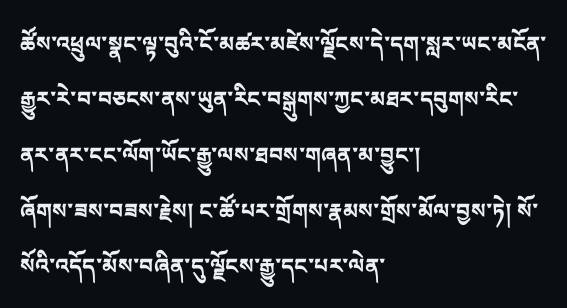ཚོས་འཕྲུལ་སྣང་ལྟ་བུའི་ངོ་མཚར་མཛེས་ལྗོངས་དེ་དག་སླར་ཡང་མངོན་རྒྱུར་རེ་བ་བཅངས་ནས་ཡུན་རིང་བསྒུགས་ཀྱང་མཐར་དབུགས་རིང་ནར་ནར་ངང་ལོག་ཡོང་རྒྱུ་ལས་ཐབས་གཞན་མ་བྱུང་།
ཞོགས་ཟས་བཟས་རྗེས། ང་ཚོ་པར་གྲོགས་རྣམས་གྲོས་མོལ་བྱས་ཏེ། སོ་སོའི་འདོད་མོས་བཞིན་དུ་ལྗོངས་རྒྱུ་དང་པར་ལེན་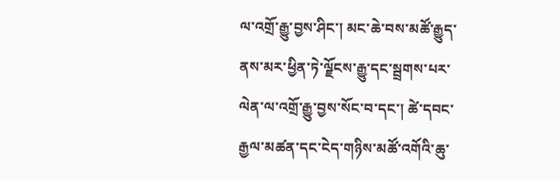ལ་འགྲོ་རྒྱུ་བྱས་ཤིང་། མང་ཆེ་བས་མཚོ་རྒྱུད་ནས་མར་ཕྱིན་ཏེ་ལྗོངས་རྒྱུ་དང་སྦྲགས་པར་ལེན་ལ་འགྲོ་རྒྱུ་བྱས་སོང་བ་དང་། ཚེ་དབང་རྒྱལ་མཚན་དང་ངེད་གཉིས་མཚོ་འགོའི་ཆུ་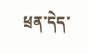ཕྲན་དེད་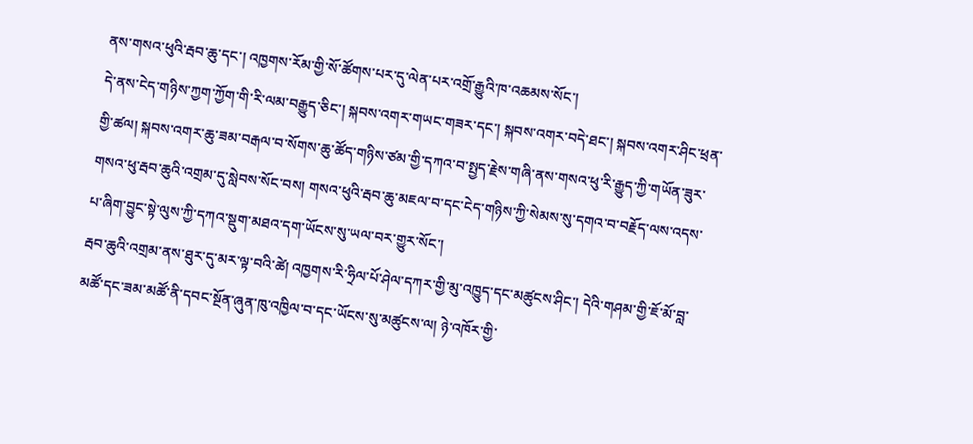ནས་གསའ་ཕུའི་རྦབ་ཆུ་དང་། འཁྱགས་རོམ་གྱི་སོ་ཚོགས་པར་དུ་ལེན་པར་འགྲོ་རྒྱུའི་ཁ་འཆམས་སོང་།
དེ་ནས་ངེད་གཉིས་ཀྱག་ཀྱོག་གི་རི་ལམ་བརྒྱུད་ཅིང་། སྐབས་འགར་གཡང་གཟར་དང་། སྐབས་འགར་བདེ་ཐང་། སྐབས་འགར་ཤིང་ཕྲན་གྱི་ཚལ། སྐབས་འགར་ཆུ་ཟམ་བརྒལ་བ་སོགས་ཆུ་ཚོད་གཉིས་ཙམ་གྱི་དཀའ་བ་སྤྱད་རྗེས་གཞི་ནས་གསའ་ཕུ་རི་རྒྱུད་ཀྱི་གཡོན་ཟུར་གསའ་ཕུ་རྦབ་ཆུའི་འགྲམ་དུ་སླེབས་སོང་བས། གསའ་ཕུའི་རྦབ་ཆུ་མཇལ་བ་དང་ངེད་གཉིས་ཀྱི་སེམས་སུ་དགའ་བ་བརྗོད་ལས་འདས་པ་ཞིག་བྱུང་སྟེ་ལུས་ཀྱི་དཀའ་སྡུག་མཐའ་དག་ཡོངས་སུ་ཡལ་བར་གྱུར་སོང་།
རྦབ་ཆུའི་འགྲམ་ནས་ཐུར་དུ་མར་ལྟ་བའི་ཚེ། འཁྱགས་རི་ཧྲིལ་པོ་ཤེལ་དཀར་གྱི་མུ་འཁྱུད་དང་མཚུངས་ཤིང་། དེའི་གཤམ་གྱི་ཇོ་མོ་བླ་མཚོ་དང་ཟམ་མཚོ་ནི་དབང་སྔོན་ཞུན་ཁུ་འཁྱིལ་བ་དང་ཡོངས་སུ་མཚུངས་ལ། ཉེ་འཁོར་གྱི་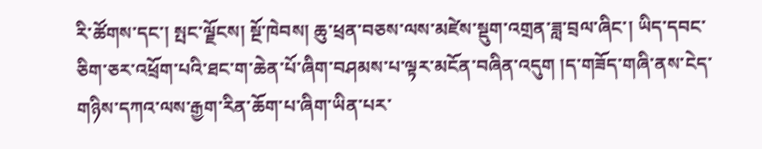རི་ཚོགས་དང་། སྤང་ལྗོངས། སྔོ་ཁེབས། ཆུ་ཕྲན་བཅས་ལས་མཛེས་སྡུག་འགྲན་ཟླ་བྲལ་ཞིང་། ཡིད་དབང་ཅིག་ཅར་འཕྲོག་པའི་ཐང་ག་ཆེན་པོ་ཞིག་བཤམས་པ་ལྟར་མངོན་བཞིན་འདུག །ད་གཟོད་གཞི་ནས་ངེད་གཉིས་དཀའ་ལས་རྒྱག་རིན་ཆོག་པ་ཞིག་ཡིན་པར་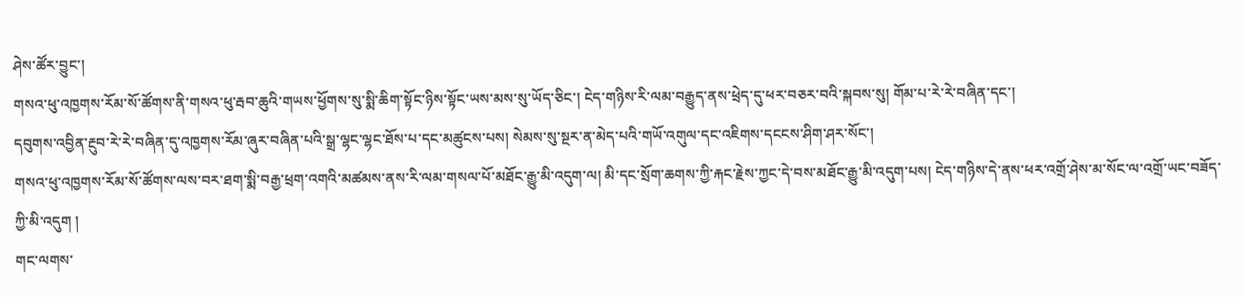ཤེས་ཚོར་བྱུང་།
གསའ་ཕུ་འཁྱགས་རོམ་སོ་ཚོགས་ནི་གསའ་ཕུ་རྦབ་ཆུའི་གཡས་ཕྱོགས་སུ་སྨི་ཆིག་སྟོང་ཉིས་སྟོང་ཡས་མས་སུ་ཡོད་ཅིང་། ངེད་གཉིས་རི་ལམ་བརྒྱུད་ནས་ཕྲེད་དུ་ཕར་བཅར་བའི་སྐབས་སུ། གོམ་པ་རེ་རེ་བཞིན་དང་།
དབུགས་འབྱིན་རྔུབ་རེ་རེ་བཞིན་དུ་འཁྱགས་རོམ་ཞུར་བཞིན་པའི་སྒྲ་ལྷང་ལྷང་ཐོས་པ་དང་མཚུངས་པས། སེམས་སུ་སྔར་ན་མེད་པའི་གཡོ་འགུལ་དང་འཇིགས་དངངས་ཤིག་ཤར་སོང་།
གསའ་ཕུ་འཁྱགས་རོམ་སོ་ཚོགས་ལས་བར་ཐག་སྨི་བརྒྱ་ཕྲག་འགའི་མཚམས་ནས་རི་ལམ་གསལ་པོ་མཐོང་རྒྱུ་མི་འདུག་ལ། མི་དང་སྲོག་ཆགས་ཀྱི་རྐང་རྗེས་ཀྱང་དེ་བས་མཐོང་རྒྱུ་མི་འདུག་པས། ངེད་གཉིས་དེ་ནས་ཕར་འགྲོ་ཤེས་མ་སོང་ལ་འགྲོ་ཡང་བཟོད་ཀྱི་མི་འདུག །
གང་ལགས་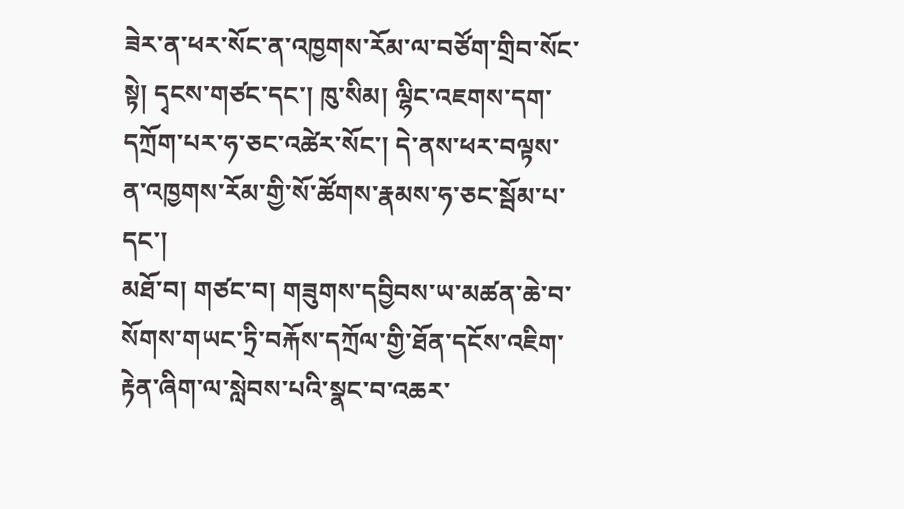ཟེར་ན་ཕར་སོང་ན་འཁྱགས་རོམ་ལ་བཙོག་གྲིབ་སོང་སྟེ། དྭངས་གཙང་དང་། ཁུ་སིམ། ལྷིང་འཇགས་དག་དཀྲོག་པར་ཧ་ཅང་འཚེར་སོང་། དེ་ནས་ཕར་བལྟས་ན་འཁྱགས་རོམ་གྱི་སོ་ཚོགས་རྣམས་ཧ་ཅང་སྦོམ་པ་དང་།
མཐོ་བ། གཙང་བ། གཟུགས་དབྱིབས་ཡ་མཚན་ཆེ་བ་སོགས་གཡང་ཏྲི་བརྐོས་དཀྲོལ་གྱི་ཐོན་དངོས་འཇིག་རྟེན་ཞིག་ལ་སླེབས་པའི་སྣང་བ་འཆར་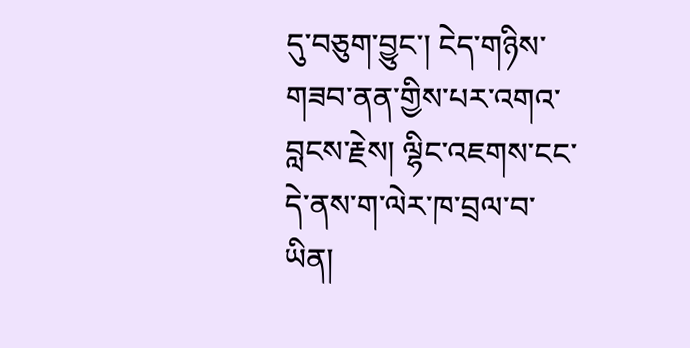དུ་བཅུག་བྱུང་། ངེད་གཉིས་གཟབ་ནན་གྱིས་པར་འགའ་བླངས་རྗེས། ལྷིང་འཇགས་ངང་དེ་ནས་ག་ལེར་ཁ་བྲལ་བ་ཡིན།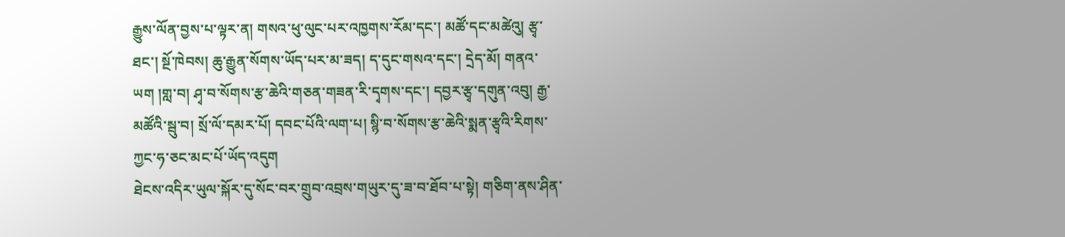རྒྱུས་ལོན་བྱས་པ་ལྟར་ན། གསའ་ཕུ་ལུང་པར་འཁྱགས་རོམ་དང་། མཚོ་དང་མཚེའུ། རྩྭ་ཐང་། སྔོ་ཁེབས། ཆུ་རྒྱུན་སོགས་ཡོད་པར་མ་ཟད། ད་དུང་གསའ་དང་། དྲེད་མོ། གནའ་ཡག །གླ་བ། ཤྭ་བ་སོགས་རྩ་ཆེའི་གཅན་གཟན་རི་དྭགས་དང་། དབྱར་རྩྭ་དགུན་འབུ། རྒྱ་མཚོའི་སྦུ་བ། སྲོ་ལོ་དམར་པོ། དབང་པོའི་ལག་པ། སྙི་བ་སོགས་རྩ་ཆེའི་སྨན་རྩྭའི་རིགས་ཀྱང་ཧ་ཅང་མང་པོ་ཡོད་འདུག
ཐེངས་འདིར་ཡུལ་སྐོར་དུ་སོང་བར་གྲུབ་འབྲས་གཡུར་དུ་ཟ་བ་ཐོབ་པ་སྟེ། གཅིག་ནས་ཤིན་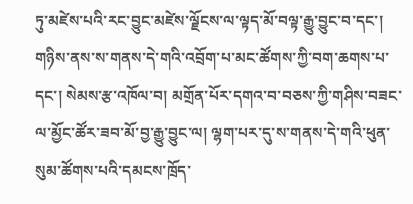ཏུ་མཛེས་པའི་རང་བྱུང་མཛེས་ལྗོངས་ལ་ལྟད་མོ་བལྟ་རྒྱུ་བྱུང་བ་དང་། གཉིས་ནས་ས་གནས་དེ་གའི་འབྲོག་པ་མང་ཚོགས་ཀྱི་བག་ཆགས་པ་དང་། སེམས་རྩ་འཁོལ་བ། མགྲོན་པོར་དགའ་བ་བཅས་ཀྱི་གཤིས་བཟང་ལ་མྱོང་ཚོར་ཟབ་མོ་བྱ་རྒྱུ་བྱུང་ལ། ལྷག་པར་དུ་ས་གནས་དེ་གའི་ཕུན་སུམ་ཚོགས་པའི་དམངས་ཁྲོད་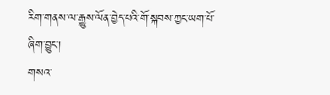རིག་གནས་ལ་རྒྱུས་ལོན་བྱེད་པའི་གོ་སྐབས་ཀྱང་ཡག་པོ་ཞིག་བྱུང་།
གསའ་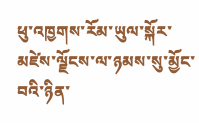ཕུ་འཁྱགས་རོམ་ཡུལ་སྐོར་མཛེས་ལྗོངས་ལ་ཉམས་སུ་མྱོང་བའི་ཉིན་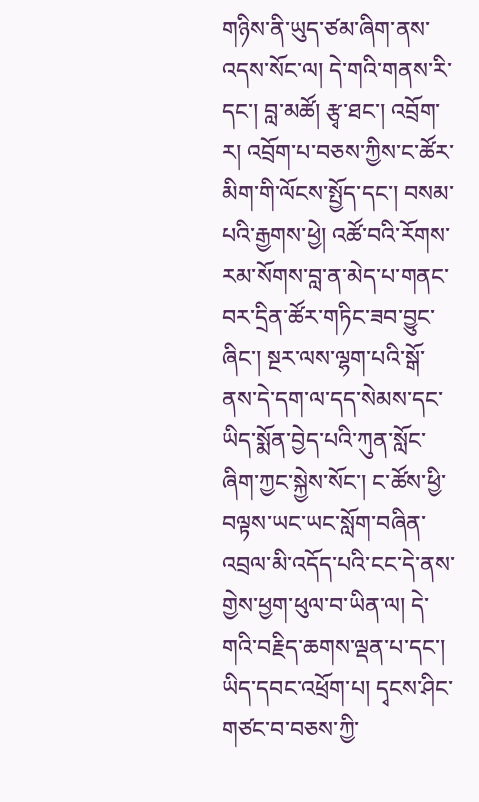གཉིས་ནི་ཡུད་ཙམ་ཞིག་ནས་འདས་སོང་ལ། དེ་གའི་གནས་རི་དང་། བླ་མཚོ། རྩྭ་ཐང་། འབྲོག་ར། འབྲོག་པ་བཅས་ཀྱིས་ང་ཚོར་མིག་གི་ལོངས་སྤྱོད་དང་། བསམ་པའི་རྒྱགས་ཕྱེ། འཚོ་བའི་རོགས་རམ་སོགས་བླ་ན་མེད་པ་གནང་བར་དྲིན་ཚོར་གཏིང་ཟབ་བྱུང་ཞིང་། སྔར་ལས་ལྷག་པའི་སྒོ་ནས་དེ་དག་ལ་དད་སེམས་དང་ཡིད་སྨོན་བྱེད་པའི་ཀུན་སློང་ཞིག་ཀྱང་སྐྱེས་སོང་། ང་ཚོས་ཕྱི་བལྟས་ཡང་ཡང་སློག་བཞིན་འབྲལ་མི་འདོད་པའི་ངང་དེ་ནས་གྱེས་ཕྱག་ཕུལ་བ་ཡིན་ལ། དེ་གའི་བརྗིད་ཆགས་ལྡན་པ་དང་། ཡིད་དབང་འཕྲོག་པ། དྭངས་ཤིང་གཙང་བ་བཅས་ཀྱི་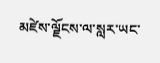མཛེས་ལྗོངས་ལ་སླར་ཡང་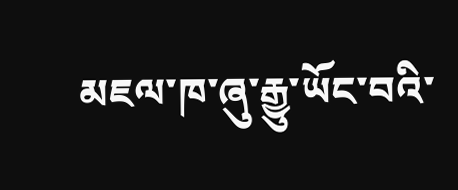མཇལ་ཁ་ཞུ་རྒྱུ་ཡོང་བའི་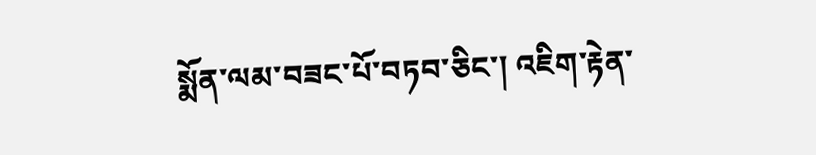སྨོན་ལམ་བཟང་པོ་བཏབ་ཅིང་། འཇིག་རྟེན་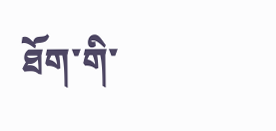ཐོག་གི་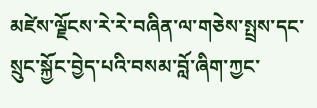མཛེས་ལྗོངས་རེ་རེ་བཞིན་ལ་གཅེས་སྤྲས་དང་སྲུང་སྐྱོང་བྱེད་པའི་བསམ་བློ་ཞིག་ཀྱང་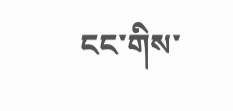ངང་གིས་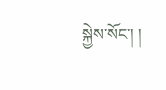སྐྱེས་སོང་། །